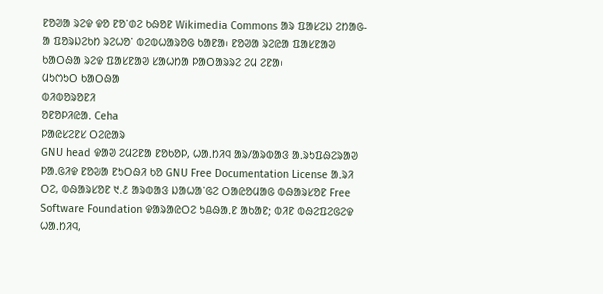ᱱᱚᱣᱟ ᱨᱮᱫ ᱫᱚ ᱱᱚᱸᱰᱮ ᱠᱷᱚᱱ Wikimedia Commons ᱟᱨ ᱯᱟᱥᱮᱡ ᱮᱴᱟᱜ-ᱟ ᱯᱚᱨᱡᱮᱠᱴ ᱨᱮᱦᱚᱸ ᱵᱮᱵᱦᱟᱨᱚᱜ ᱠᱟᱱᱟ᱾ ᱱᱚᱣᱟ ᱨᱮᱭᱟ ᱯᱟᱥᱱᱟᱣ ᱠᱟᱛᱷᱟ ᱨᱮᱫ ᱯᱟᱥᱱᱟᱣ ᱥᱟᱦᱴᱟ ᱞᱟᱛᱟᱨᱨᱮ ᱮᱢ ᱮᱱᱟ᱾
ᱢᱩᱬᱩᱛ ᱠᱟᱛᱷᱟ
ᱵᱤᱵᱚᱨᱚᱱᱤ
ᱚᱱᱚᱞᱤᱭᱟᱹ Ceha
ᱞᱟᱭᱥᱮᱱᱥ ᱛᱮᱭᱟᱨ
GNU head ᱫᱟᱣ ᱮᱢᱮᱱᱟ ᱱᱚᱠᱚᱞ, ᱦᱟᱹᱴᱤᱧ ᱟᱨ/ᱟᱨᱵᱟᱝ ᱟᱹᱨᱩᱯᱷᱮᱨᱟᱣ ᱞᱟᱹᱜᱤᱫ ᱱᱚᱶᱟ ᱱᱩᱛᱷᱤ ᱠᱚ GNU Free Documentation License ᱟᱹᱨᱤ ᱛᱮ, ᱵᱷᱟᱨᱥᱚᱱ ᱑.᱒ ᱟᱨᱵᱟᱝ ᱡᱟᱦᱟᱸᱜᱮ ᱛᱟᱭᱚᱢᱟᱜ ᱵᱷᱟᱨᱥᱚᱱ Free Software Foundation ᱫᱟᱨᱟᱭᱛᱮ ᱩᱪᱷᱟᱹᱱ ᱟᱠᱟᱱ; ᱵᱤᱱ ᱵᱷᱮᱯᱮᱜᱮᱫ ᱦᱟᱹᱴᱤᱧ,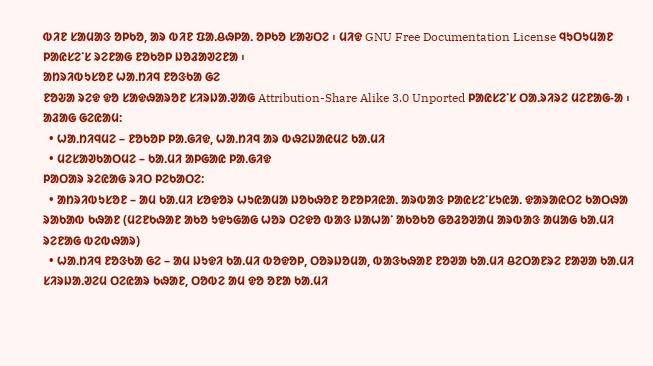ᱵᱤᱱ ᱥᱟᱢᱟᱝ ᱚᱞᱠᱚ, ᱟᱨ ᱵᱤᱱ ᱯᱟᱹᱪᱷᱞᱟᱹ ᱚᱞᱠᱚ ᱥᱟᱶᱛᱮ ᱾ ᱢᱤᱫ GNU Free Documentation License ᱧᱩᱛᱩᱢᱟᱱ ᱞᱟᱭᱥᱮᱸᱥ ᱨᱮᱱᱟᱜ ᱱᱚᱠᱚᱞ ᱡᱚᱲᱟᱣᱮᱱᱟ ᱾
ᱟᱴᱨᱤᱵᱩᱥᱚᱱ ᱦᱟᱹᱴᱤᱧ ᱱᱚᱝᱠᱟ ᱜᱮ
ᱱᱚᱶᱟ ᱨᱮᱫ ᱫᱚ ᱥᱟᱫᱷᱟᱨᱚᱱ ᱥᱤᱨᱡᱟᱹᱣᱟᱜ Attribution-Share Alike 3.0 Unported ᱞᱟᱭᱥᱮᱸᱥ ᱛᱟᱹᱨᱤᱨᱮ ᱢᱮᱱᱟᱜ-ᱟ ᱾
ᱟᱲᱟᱜ ᱜᱮᱭᱟᱢ:
  • ᱦᱟᱹᱴᱤᱧᱢᱮ – ᱱᱚᱠᱚᱞ ᱞᱟᱹᱜᱤᱫ, ᱦᱟᱹᱴᱤᱧ ᱟᱨ ᱵᱷᱮᱡᱟᱭᱢᱮ ᱠᱟᱹᱢᱤ
  • ᱢᱮᱥᱟᱣᱠᱟᱛᱢᱮ – ᱠᱟᱹᱢᱤ ᱟᱞᱜᱟᱭ ᱞᱟᱹᱜᱤᱫ
ᱞᱟᱛᱟᱨ ᱨᱮᱭᱟᱜ ᱨᱤᱛ ᱞᱮᱠᱟᱛᱮ:
  • ᱟᱴᱨᱤᱵᱩᱥᱚᱱ – ᱟᱢ ᱠᱟᱹᱢᱤ ᱥᱚᱫᱚᱨ ᱦᱩᱭᱟᱢᱟ ᱡᱚᱠᱷᱚᱱ ᱚᱱᱚᱞᱤᱭᱟᱹ ᱟᱨᱵᱟᱝ ᱞᱟᱭᱥᱮᱸᱥᱩᱭᱟᱹ ᱫᱟᱨᱟᱭᱛᱮ ᱠᱟᱛᱷᱟ ᱨᱟᱠᱟᱵ ᱠᱷᱟᱱ (ᱢᱮᱱᱠᱷᱟᱱ ᱟᱠᱚ ᱩᱫᱩᱜᱟᱜ ᱦᱚᱨ ᱛᱮᱫᱚ ᱵᱟᱝ ᱡᱟᱦᱟᱸ ᱟᱠᱚᱠᱚ ᱜᱚᱲᱚᱣᱟᱢ ᱟᱨᱵᱟᱝ ᱟᱢᱟᱜ ᱠᱟᱹᱢᱤ ᱨᱮᱱᱟᱜ ᱵᱮᱵᱷᱟᱨ)
  • ᱦᱟᱹᱴᱤᱧ ᱱᱚᱝᱠᱟ ᱜᱮ – ᱟᱢ ᱡᱩᱫᱤ ᱠᱟᱹᱢᱤ ᱵᱚᱫᱚᱞ, ᱛᱚᱨᱡᱚᱢᱟ, ᱵᱟᱝᱠᱷᱟᱱ ᱱᱚᱣᱟ ᱠᱟᱹᱢᱤ ᱪᱮᱛᱟᱱᱨᱮ ᱱᱟᱣᱟ ᱠᱟᱹᱢᱤ ᱥᱤᱨᱡᱟᱹᱣᱮᱢ ᱛᱮᱭᱟᱨ ᱠᱷᱟᱱ, ᱛᱚᱵᱮ ᱟᱢ ᱫᱚ ᱚᱱᱟ ᱠᱟᱹᱢᱤ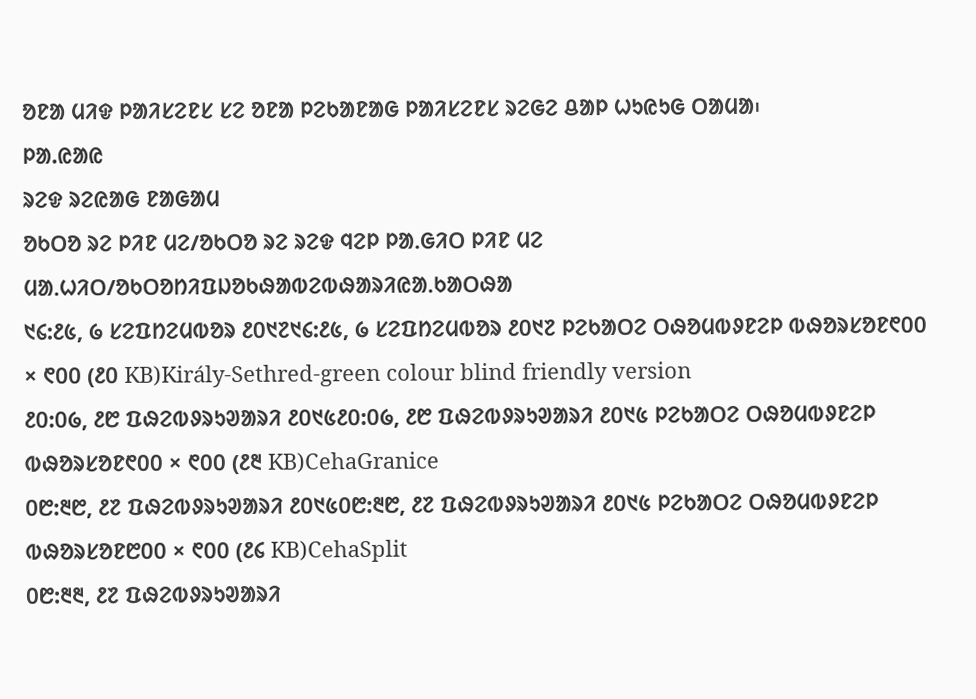ᱚᱱᱟ ᱢᱤᱫ ᱞᱟᱤᱥᱮᱱᱥ ᱥᱮ ᱚᱱᱟ ᱞᱮᱠᱟᱱᱟᱜ ᱞᱟᱤᱥᱮᱱᱥ ᱨᱮᱜᱮ ᱪᱟᱞ ᱦᱩᱭᱩᱜ ᱛᱟᱢᱟ᱾
ᱞᱟ.ᱭᱟᱭ
ᱨᱮᱫ ᱨᱮᱭᱟᱜ ᱱᱟᱜᱟᱢ
ᱚᱠᱛᱚ ᱨᱮ ᱞᱤᱱ ᱢᱮ/ᱚᱠᱛᱚ ᱨᱮ ᱨᱮᱫ ᱧᱮᱞ ᱞᱟᱹᱜᱤᱛ ᱞᱤᱱ ᱢᱮ
ᱢᱟᱹᱦᱤᱛ/ᱚᱠᱛᱚᱴᱤᱯᱡᱚᱠᱷᱟᱵᱮᱵᱷᱟᱨᱤᱭᱟᱹᱠᱟᱛᱷᱟ
᱑᱔:᱒᱕, ᱙ ᱥᱮᱯᱴᱮᱢᱵᱚᱨ ᱒᱐᱑᱗᱑᱔:᱒᱕, ᱙ ᱥᱮᱯᱴᱮᱢᱵᱚᱨ ᱒᱐᱑᱗ ᱞᱮᱠᱟᱛᱮ ᱛᱷᱚᱢᱵᱽᱱᱮᱞ ᱵᱷᱚᱨᱥᱚᱱ᱖᱐᱐ × ᱖᱐᱐ (᱒᱐ KB)Király-Sethred-green colour blind friendly version
᱒᱐:᱐᱙, ᱒᱘ ᱯᱷᱮᱵᱽᱨᱩᱣᱟᱨᱤ ᱒᱐᱑᱕᱒᱐:᱐᱙, ᱒᱘ ᱯᱷᱮᱵᱽᱨᱩᱣᱟᱨᱤ ᱒᱐᱑᱕ ᱞᱮᱠᱟᱛᱮ ᱛᱷᱚᱢᱵᱽᱱᱮᱞ ᱵᱷᱚᱨᱥᱚᱱ᱖᱐᱐ × ᱖᱐᱐ (᱒᱓ KB)CehaGranice
᱐᱘:᱓᱘, ᱒᱗ ᱯᱷᱮᱵᱽᱨᱩᱣᱟᱨᱤ ᱒᱐᱑᱕᱐᱘:᱓᱘, ᱒᱗ ᱯᱷᱮᱵᱽᱨᱩᱣᱟᱨᱤ ᱒᱐᱑᱕ ᱞᱮᱠᱟᱛᱮ ᱛᱷᱚᱢᱵᱽᱱᱮᱞ ᱵᱷᱚᱨᱥᱚᱱ᱘᱐᱐ × ᱖᱐᱐ (᱒᱔ KB)CehaSplit
᱐᱘:᱓᱓, ᱒᱗ ᱯᱷᱮᱵᱽᱨᱩᱣᱟᱨᱤ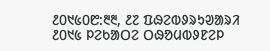᱒᱐᱑᱕᱐᱘:᱓᱓, ᱒᱗ ᱯᱷᱮᱵᱽᱨᱩᱣᱟᱨᱤ ᱒᱐᱑᱕ ᱞᱮᱠᱟᱛᱮ ᱛᱷᱚᱢᱵᱽᱱᱮᱞ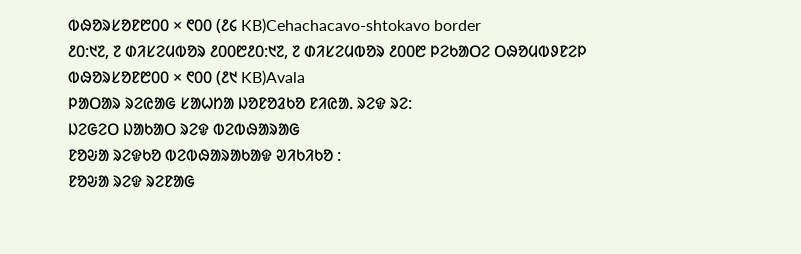ᱵᱷᱚᱨᱥᱚᱱ᱘᱐᱐ × ᱖᱐᱐ (᱒᱔ KB)Cehachacavo-shtokavo border
᱒᱐:᱑᱗, ᱗ ᱰᱤᱥᱮᱢᱵᱚᱨ ᱒᱐᱐᱘᱒᱐:᱑᱗, ᱗ ᱰᱤᱥᱮᱢᱵᱚᱨ ᱒᱐᱐᱘ ᱞᱮᱠᱟᱛᱮ ᱛᱷᱚᱢᱵᱽᱱᱮᱞ ᱵᱷᱚᱨᱥᱚᱱ᱘᱐᱐ × ᱖᱐᱐ (᱒᱑ KB)Avala
ᱞᱟᱛᱟᱨ ᱨᱮᱭᱟᱜ ᱥᱟᱦᱴᱟ ᱡᱚᱱᱚᱲᱠᱚ ᱱᱤᱭᱟᱹ ᱨᱮᱫ ᱨᱮ:
ᱡᱮᱜᱮᱛ ᱡᱟᱠᱟᱛ ᱨᱮᱫ ᱵᱮᱵᱷᱟᱨᱟᱜ
ᱱᱚᱶᱟ ᱨᱮᱫᱠᱚ ᱵᱮᱵᱷᱟᱨᱟᱠᱟᱫ ᱣᱤᱠᱤᱠᱚ :
ᱱᱚᱶᱟ ᱨᱮᱫ ᱨᱮᱱᱟᱜ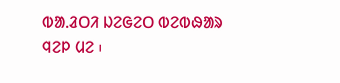ᱵᱟᱹᱲᱛᱤ ᱡᱮᱜᱮᱛ ᱵᱮᱵᱷᱟᱨ ᱧᱮᱞ ᱢᱮ ᱾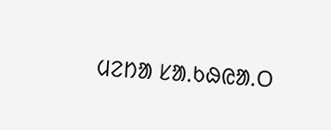ᱢᱮᱴᱟ ᱥᱟᱹᱠᱷᱭᱟᱹᱛ